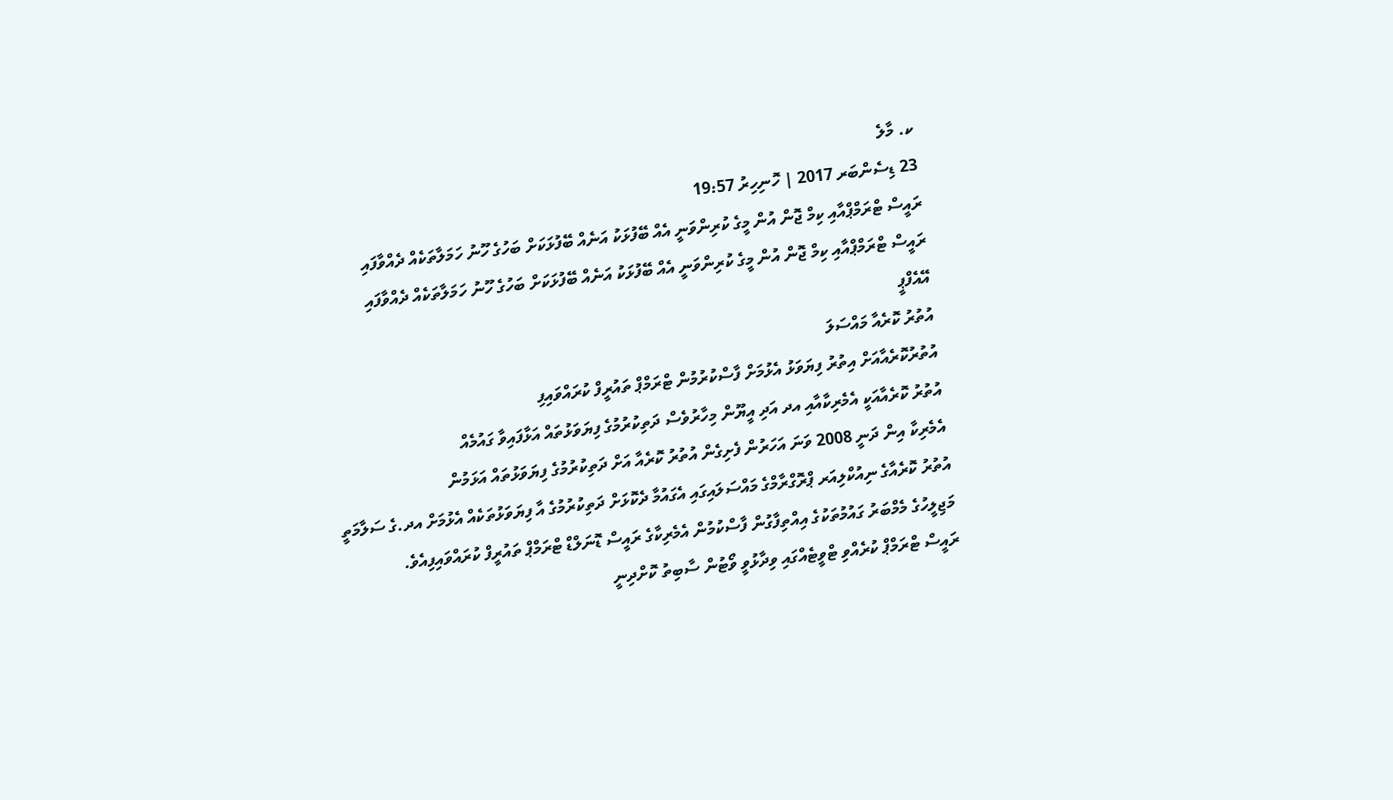ކ. މާލެ
23 ޑިސެންބަރ 2017 | ހޮނިހިރު 19:57
ރައީސް ޓްރަމްޕްއާއި ކިމް ޖޮން އުން މީގެ ކުރިންވަނީ އެއް ބޭފުޅަކު އަނެއް ބޭފުޅަކަށް ބަހުގެ ހޫނު ހަމަލާތަކެއް ދެއްވާފައި
ރައީސް ޓްރަމްޕްއާއި ކިމް ޖޮން އުން މީގެ ކުރިންވަނީ އެއް ބޭފުޅަކު އަނެއް ބޭފުޅަކަށް ބަހުގެ ހޫނު ހަމަލާތަކެއް ދެއްވާފައި
އޭއެފްޕީ
އުތުރު ކޮރެއާ މައްސަލަ
އުތުރުކޮރެއާއަށް އިތުރު ފިޔަވަޅު އެޅުމަށް ފާސްކުރުމުން ޓްރަމްޕް ތައުރީފް ކުރައްވައިފި
އުތުރު ކޮރެއާއަކީ އެމެރިކާއާއި އދ އަދި އީޔޫން މިހާރުވެސް ދަތިކުރުމުގެ ފިޔަވަޅުތައް އަޅާފައިވާ ގައުމެއް
އެމެރިކާ އިން ދަނީ 2008 ވަނަ އަހަރުން ފެށިގެން އުތުރު ކޮރެއާ އަށް ދަތިކުރުމުގެ ފިޔަވަޅުތައް އަޅަމުން
އުތުރު ކޮރެއާގެ ނިއުކްލިއަރ ޕްރޮގްރާމްގެ މައްސަލައިގައި އެގައުމާ ދެކޮޅަށް ދަތިކުރުމުގެ އާ ފިޔަވަޅުތަކެއް އެޅުމަށް އދ.ގެ ސަލާމަތީ މަޖިލީހުގެ މެމްބަރު ގައުމުތަކުގެ އިއްތިފާގުން ފާސްކުމުން އެމެރިކާގެ ރައީސް ޑޮނަލްޑް ޓްރަމްޕް ތައުރީފް ކުރައްވައިފިއެވެ.
ރައީސް ޓްރަމްޕް ކުރެއްވި ޓްވީޓެއްގައި ވިދާޅުވީ ވޯޓުން ސާބިތު ކޮށްދިނީ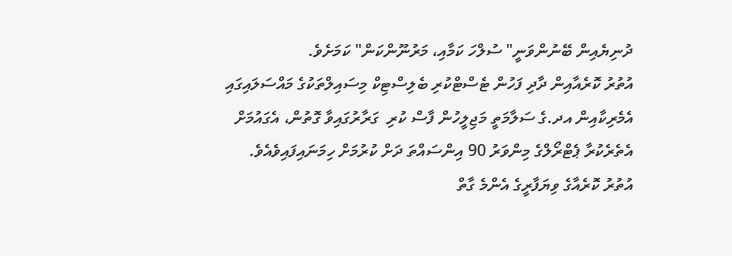ދުނިޔެއިން ބޭނުންވަނީ" ސުލްހަ ކަމާއި، މަރުނޫންކަން" ކަމަށެވެ.
އުތުރު ކޮރެއާއިން ދާދި ފަހުން ޓެސްޓްކުރި ބެލިސްޓިކް މިސައިލްތަކުގެ މައްސަލައިގައި އެމެރިކާއިން އދ.ގެ ސަލާމަތީ މަޖިލީހުން ފާސް ކުރި  ގަރާރުގައިވާ ގޮތުން، އެގައުމަށް އެތެރެކުރާ ޕެޓްރޯލްގެ މިންވަރު 90 އިންސައްތަ ދަށް ކުރުމަށް ހިމަނައިފައިވެއެވެ.
އުތުރު ކޮރެއާގެ ވިޔަފާރީގެ އެންމެ ގާތް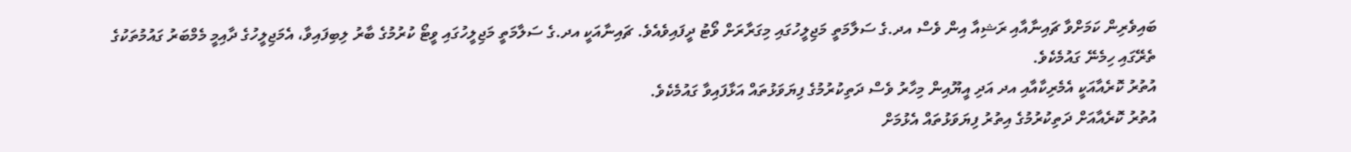ބައިވެރިން ކަމަށްވާ ޗައިނާއާއި ރަޝިއާ އިން ވެސް އދ.ގެ ސަލާމަތީ މަޖިލީހުގައި މިގަރާރަށް ވޯޓު ދީފައިވެއެވެ. ޗައިނާއަކީ އދ.ގެ ސަލާމަތީ މަޖިލީހުގައި ވީޓޯ ކުރުމުގެ ބާރު ލިބިފައިވާ، އެމަޖިލީހުގެ ދާއިމީ މެމްބަރު ގައުމުތަކުގެ ތެރޭގައި ހިމެނޭ ގައުމެކެވެ.
އުތުރު ކޮރެއާއަކީ އެމެރިކާއާއި އދ އަދި އީޔޫއިން މިހާރު ވެސް ދަތިކުރުމުގެ ފިޔަވަޅުތައް އަޅާފައިވާ ގައުމެކެވެ.
އުތުރު ކޮރެއާއަށް ދަތިކުރުމުގެ އިތުރު ފިޔަވަޅުތައް އެޅުމަށް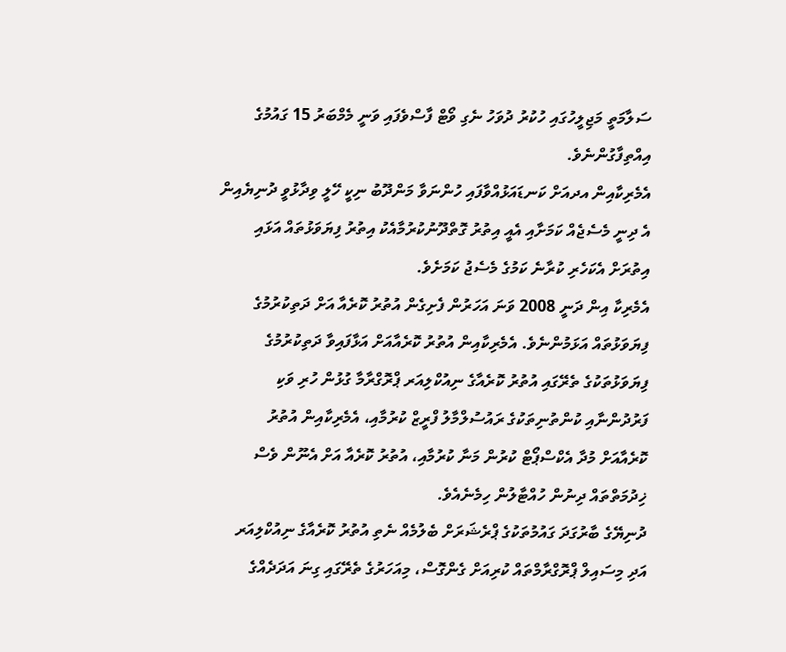ސަލާމަތީ މަޖިލީހުގައި ހުކުރު ދުވަހު ނެގި ވޯޓް ފާސްވެފައި ވަނީ މެމްބަރު 15 ގައުމުގެ އިއްތިފާގުންނެވެ.
އެމެރިކާއިން އދއަށް ކަނޑައަޅުއްވާފައި ހުންނަވާ މަންދޫބު ނިކީ ހޭލީ ވިދާޅުވީ ދުނިޔެއިން އެ ދިނީ މެސެޖެއް ކަމަށާއި އެއީ އިތުރު ގޮތްދޫނުކުރުމާއެކު އިތުރު ފިޔަވަޅުތައް އަޅައި އިތުރަށް އެކަހެރި ކުރާނެ ކަމުގެ މެސެޖު ކަމަށެވެ.
އެމެރިކާ އިން ދަނީ 2008 ވަނަ އަހަރުން ފެށިގެން އުތުރު ކޮރެއާ އަށް ދަތިކުރުމުގެ ފިޔަވަޅުތައް އަޅަމުންނެވެ. އެމެރިކާއިން އުތުރު ކޮރެއާއަށް އަޅާފައިވާ ދަތިކުރުމުގެ ފިޔަވަޅުތަކުގެ ތެރޭގައި އުތުރު ކޮރެއާގެ ނިއުކްލިއަރ ޕްރޮގްރާމާ ގުޅުން ހުރި ވަކި ފަރުދުންނާއި ކުންތުނިތަކުގެ ރައުސުލްމާލު ފްރީޒް ކުރުމާއި، އެމެރިކާއިން އުތުރު ކޮރެއާއަށް މުދާ އެކްސްޕޯޓް ކުރުން މަނާ ކުރުމާއި، އުތުރު ކޮރެއާ އަށް އެނޫން ވެސް ޚިދުމަތްތައް ދިނުން ހުއްޓާލުން ހިމެނެއެވެ.
ދުނިޔޭގެ ބާރުގަދަ ގައުމުތަކުގެ ޕްރެޝަރަށް ބެލުމެއް ނެތި އުތުރު ކޮރެއާގެ ނިއުކްލިއަރ އަދި މިސައިލް ޕްރޮގްރާމްތައް ކުރިއަށް ގެންގޮސް، މިއަހަރުގެ ތެރޭގައި ގިނަ އަދަދެއްގެ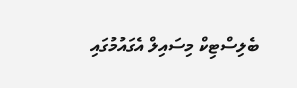ބެލިސްޓިކް މިސައިލް އެގައުމުގައި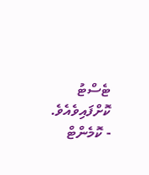ޓެސްޓު ކޮށްފައިވެއެވެ.
- ކޮމެންޓް